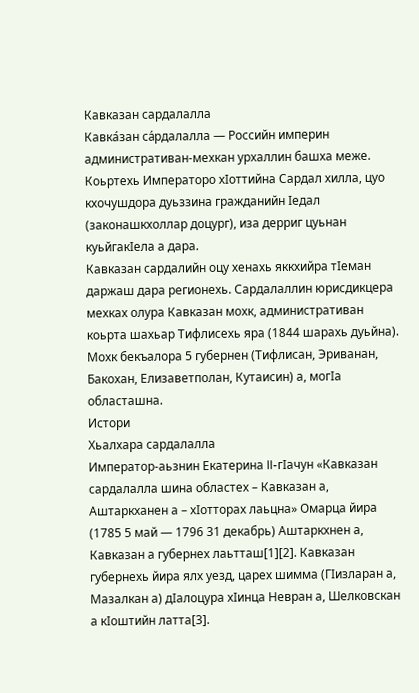Кавказан сардалалла
Кавка́зан са́рдалалла — Российн империн административан-мехкан урхаллин башха меже. Коьртехь Императоро хӀоттийна Сардал хилла, цуо кхочушдора дуьззина гражданийн Ӏедал (законашкхоллар доцург), иза дерриг цуьнан куьйгакӀела а дара.
Кавказан сардалийн оцу хенахь яккхийра тӀеман даржаш дара регионехь. Сардалаллин юрисдикцера мехках олура Кавказан мохк, административан коьрта шахьар Тифлисехь яра (1844 шарахь дуьйна). Мохк бекъалора 5 губернен (Тифлисан, Эриванан, Бакохан, Елизаветполан, Кутаисин) а, могӀа областашна.
Истори
Хьалхара сардалалла
Император-аьзнин Екатерина II-гӀачун «Кавказан сардалалла шина областех – Кавказан а, Аштаркханен а – хӀотторах лаьцна» Омарца йира (1785 5 май — 1796 31 декабрь) Аштаркхнен а, Кавказан а губернех лаьтташ[1][2]. Кавказан губернехь йира ялх уезд, царех шимма (ГӀизларан а, Мазалкан а) дӀалоцура хӀинца Невран а, Шелковскан а кӀоштийн латта[3].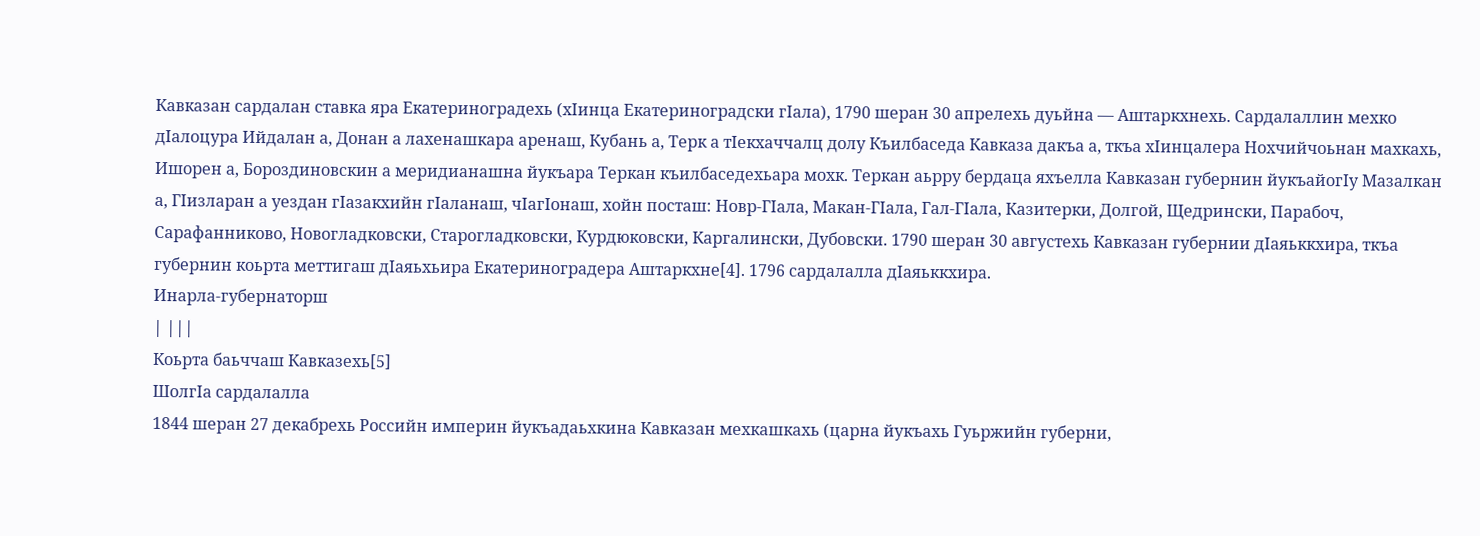Кавказан сардалан ставка яра Екатериноградехь (хӀинца Екатериноградски гӀала), 1790 шеран 30 апрелехь дуьйна — Аштаркхнехь. Сардалаллин мехко дӀалоцура Ийдалан а, Донан а лахенашкара аренаш, Кубань а, Терк а тӀекхаччалц долу Къилбаседа Кавказа дакъа а, ткъа хӀинцалера Нохчийчоьнан махкахь, Ишорен а, Бороздиновскин а меридианашна йукъара Теркан къилбаседехьара мохк. Теркан аьрру бердаца яхъелла Кавказан губернин йукъайогӀу Мазалкан а, ГӀизларан а уездан гӀазакхийн гӀаланаш, чӀагӀонаш, хойн посташ: Новр-ГӀала, Макан-ГӀала, Гал-ГӀала, Казитерки, Долгой, Щедрински, Парабоч, Сарафанниково, Новогладковски, Старогладковски, Курдюковски, Каргалински, Дубовски. 1790 шеран 30 августехь Кавказан губернии дӀаяьккхира, ткъа губернин коьрта меттигаш дӀаяьхьира Екатериноградера Аштаркхне[4]. 1796 сардалалла дӀаяьккхира.
Инарла-губернаторш
| |||
Коьрта баьччаш Кавказехь[5]
ШолгӀа сардалалла
1844 шеран 27 декабрехь Российн империн йукъадаьхкина Кавказан мехкашкахь (царна йукъахь Гуьржийн губерни,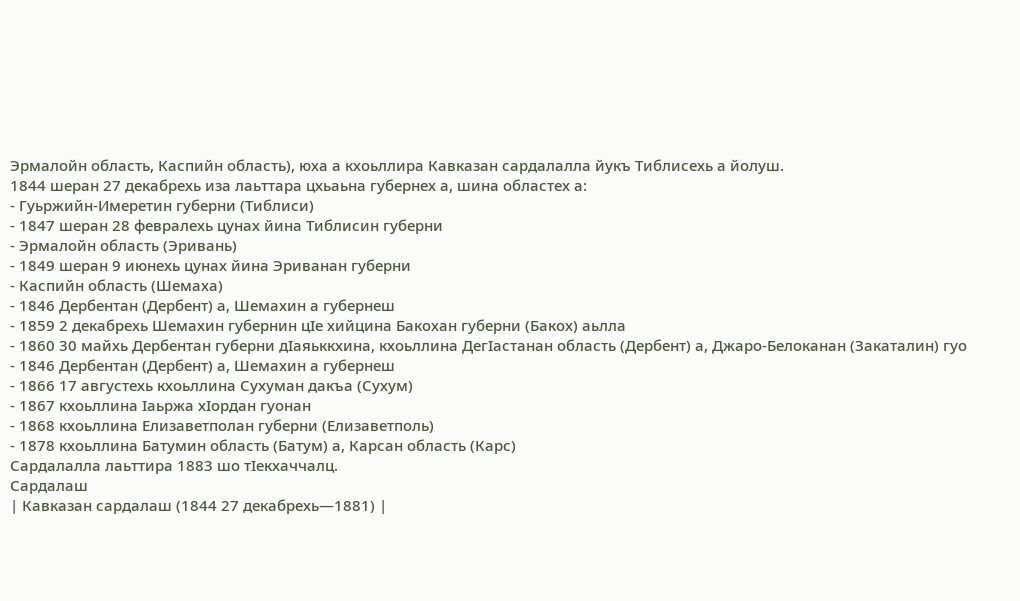Эрмалойн область, Каспийн область), юха а кхоьллира Кавказан сардалалла йукъ Тиблисехь а йолуш.
1844 шеран 27 декабрехь иза лаьттара цхьаьна губернех а, шина областех а:
- Гуьржийн-Имеретин губерни (Тиблиси)
- 1847 шеран 28 февралехь цунах йина Тиблисин губерни
- Эрмалойн область (Эривань)
- 1849 шеран 9 июнехь цунах йина Эриванан губерни
- Каспийн область (Шемаха)
- 1846 Дербентан (Дербент) а, Шемахин а губернеш
- 1859 2 декабрехь Шемахин губернин цӀе хийцина Бакохан губерни (Бакох) аьлла
- 1860 30 майхь Дербентан губерни дӀаяьккхина, кхоьллина ДегӀастанан область (Дербент) а, Джаро-Белоканан (Закаталин) гуо
- 1846 Дербентан (Дербент) а, Шемахин а губернеш
- 1866 17 августехь кхоьллина Сухуман дакъа (Сухум)
- 1867 кхоьллина Ӏаьржа хӀордан гуонан
- 1868 кхоьллина Елизаветполан губерни (Елизаветполь)
- 1878 кхоьллина Батумин область (Батум) а, Карсан область (Карс)
Сардалалла лаьттира 1883 шо тӀекхаччалц.
Сардалаш
| Кавказан сардалаш (1844 27 декабрехь—1881) |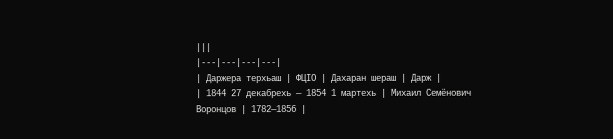|||
|---|---|---|---|
| Даржера терхьаш | ФЦӀО | Дахаран шераш | Дарж |
| 1844 27 декабрехь — 1854 1 мартехь | Михаил Семёнович Воронцов | 1782—1856 |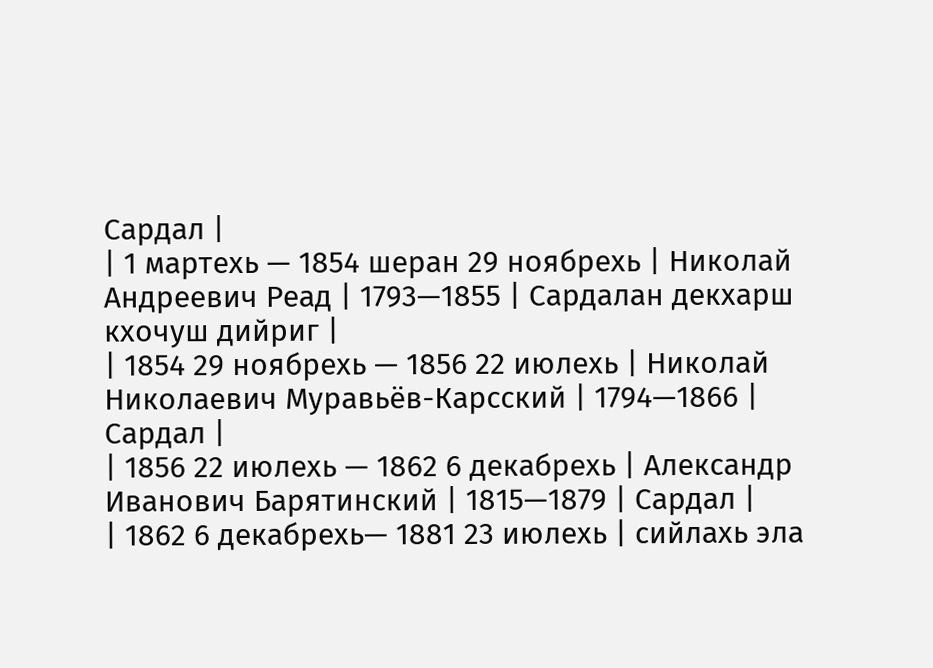Сардал |
| 1 мартехь — 1854 шеран 29 ноябрехь | Николай Андреевич Реад | 1793—1855 | Сардалан декхарш кхочуш дийриг |
| 1854 29 ноябрехь — 1856 22 июлехь | Николай Николаевич Муравьёв-Карсский | 1794—1866 | Сардал |
| 1856 22 июлехь — 1862 6 декабрехь | Александр Иванович Барятинский | 1815—1879 | Сардал |
| 1862 6 декабрехь— 1881 23 июлехь | сийлахь эла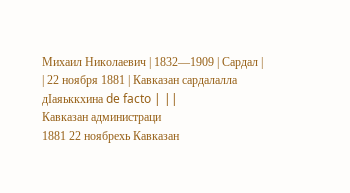Михаил Николаевич | 1832—1909 | Сардал |
| 22 ноября 1881 | Кавказан сардалалла дӀаяьккхина de facto | ||
Кавказан администраци
1881 22 ноябрехь Кавказан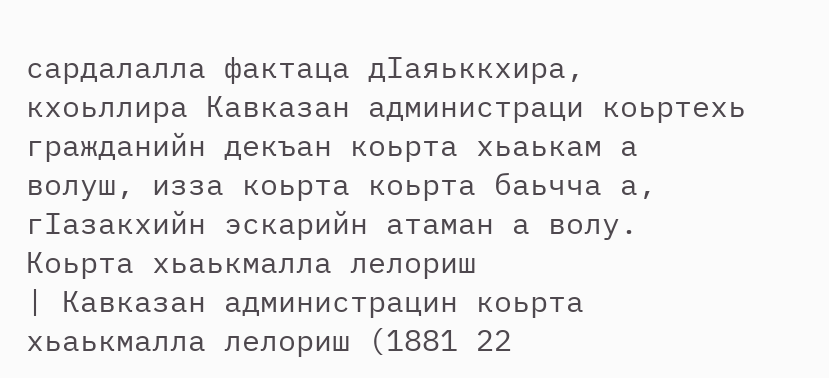сардалалла фактаца дӀаяьккхира, кхоьллира Кавказан администраци коьртехь гражданийн декъан коьрта хьаькам а волуш, изза коьрта коьрта баьчча а, гӀазакхийн эскарийн атаман а волу.
Коьрта хьаькмалла лелориш
| Кавказан администрацин коьрта хьаькмалла лелориш (1881 22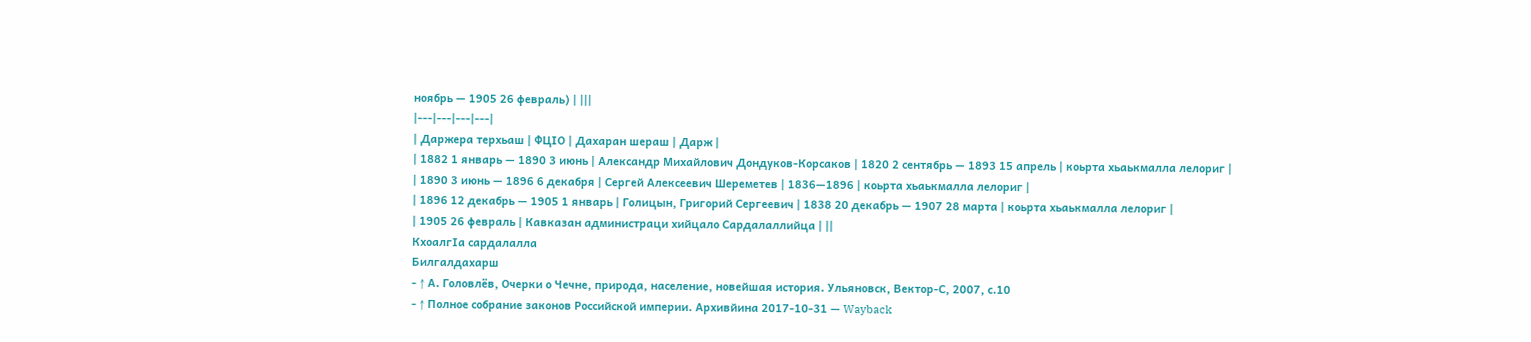ноябрь — 1905 26 февраль) | |||
|---|---|---|---|
| Даржера терхьаш | ФЦӀО | Дахаран шераш | Дарж |
| 1882 1 январь — 1890 3 июнь | Александр Михайлович Дондуков-Корсаков | 1820 2 сентябрь — 1893 15 апрель | коьрта хьаькмалла лелориг |
| 1890 3 июнь — 1896 6 декабря | Сергей Алексеевич Шереметев | 1836—1896 | коьрта хьаькмалла лелориг |
| 1896 12 декабрь — 1905 1 январь | Голицын, Григорий Сергеевич | 1838 20 декабрь — 1907 28 марта | коьрта хьаькмалла лелориг |
| 1905 26 февраль | Кавказан администраци хийцало Сардалаллийца | ||
КхоалгӀа сардалалла
Билгалдахарш
- ↑ А. Головлëв, Очерки о Чечне, природа, население, новейшая история. Ульяновск, Вектор-С, 2007, с.10
- ↑ Полное собрание законов Российской империи. Архивйина 2017-10-31 — Wayback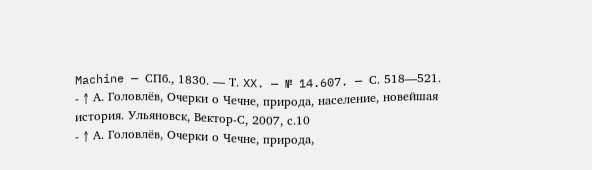Machine — СПб., 1830. — Т. XX. — № 14.607. — С. 518—521.
- ↑ А. Головлëв, Очерки о Чечне, природа, население, новейшая история. Ульяновск, Вектор-С, 2007, с.10
- ↑ А. Головлëв, Очерки о Чечне, природа,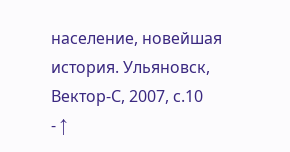население, новейшая история. Ульяновск, Вектор-С, 2007, с.10
- ↑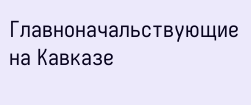Главноначальствующие на Кавказе